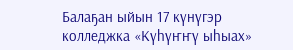Балаҕан ыйын 17 күнүгэр колледжка «Күһүҥҥү ыһыах»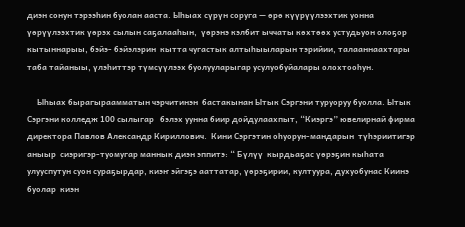диэн сонун тэрээһин буолан ааста. Ыһыах сүрүн соруга — өрө күүрүүлээхтик уонна үөрүүлээхтик үөрэх сылын саҕалааһын,  үөрэнэ кэлбит ыччаты көхтөөх устудьуон олоҕор кытыннарыы, бэйэ- бэйэлэрин  кытта чугастык алтыһыыларын тэрийии, талааннаахтары таба тайаныы, үлэһиттэр түмсүүлээх буолууларыгар усулуобуйалары олохтооһун.

     Ыһыах бырагыраамматын чэрчитинэн  бастакынан Ытык Сэргэни туруоруу буолла. Ытык Сэргэни колледж 100 сылыгар   бэлэх уунна биир дойдулаахпыт, “Киэргэ” ювелирнай фирма директора Павлов Александр Кириллович.  Кини Сэргэтин оһуорун-мандарын  түһэриитигэр аныыр  сиэригэр-туомугар маннык диэн эппитэ: “ Бүлүү  кырдьаҕас үөрэҕин кыһата улууспутун суон сураҕырдар, киэҥ эйгэҕэ ааттатар, үөрэҕирии, култуура, духуобунас Киинэ буолар  киэн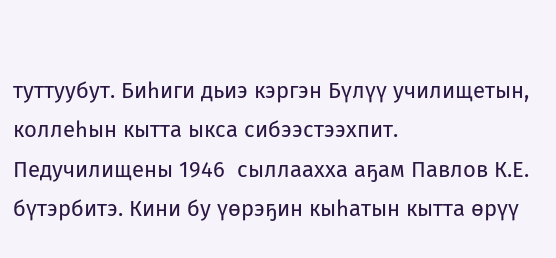туттуубут. Биһиги дьиэ кэргэн Бүлүү училищетын, коллеһын кытта ыкса сибээстээхпит. Педучилищены 1946  сыллаахха аҕам Павлов К.Е. бүтэрбитэ. Кини бу үөрэҕин кыһатын кытта өрүү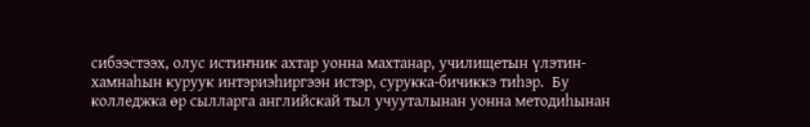сибээстээх, олус истиҥник ахтар уонна махтанар, училищетын үлэтин-хамнаһын куруук интэриэһиргээн истэр, сурукка-бичиккэ тиһэр.  Бу колледжка өр сылларга английскай тыл учууталынан уонна методиһынан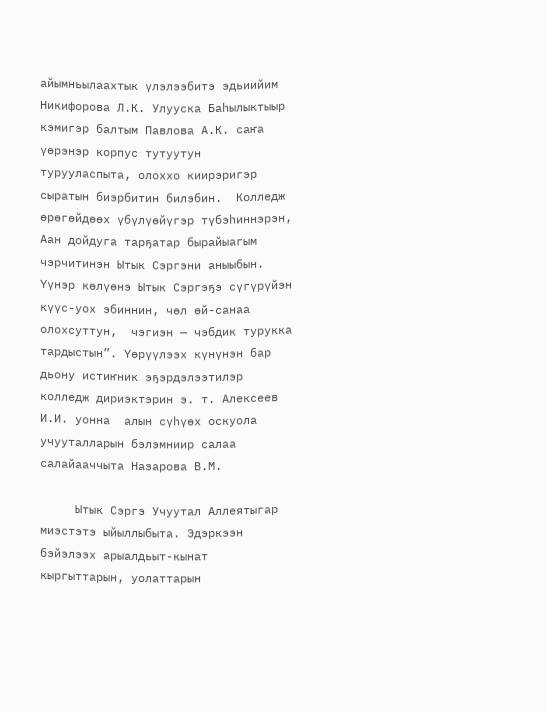айымньылаахтык үлэлээбитэ эдьиийим Никифорова Л.К. Улууска Баһылыктыыр кэмигэр балтым Павлова А.К. саҥа үөрэнэр корпус тутуутун турууласпыта, олоххо киирэригэр сыратын биэрбитин билэбин.  Колледж өрөгөйдөөх үбүлүөйүгэр түбэһиннэрэн,  Аан дойдуга тарҕатар бырайыагым чэрчитинэн Ытык Сэргэни аныыбын. Үүнэр көлүөнэ Ытык Сэргэҕэ сүгүрүйэн күүс-уох эбиннин, чөл өй-санаа олохсуттун,  чэгиэн — чэбдик турукка тардыстын”. Үөрүүлээх күнүнэн бар дьону истиҥник эҕэрдэлээтилэр  колледж дириэктэрин э. т. Алексеев И.И. уонна  алын сүһүөх оскуола учууталларын бэлэмниир салаа салайааччыта Назарова В.М.

     Ытык Сэргэ Учуутал Аллеятыгар  миэстэтэ ыйыллыбыта. Эдэркээн бэйэлээх арыалдьыт-кынат  кыргыттарын, уолаттарын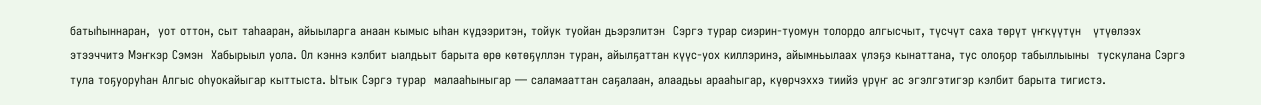батыһыннаран,  уот оттон, сыт таһааран, айыыларга анаан кымыс ыһан күдээритэн, тойук туойан дьэрэлитэн  Сэргэ турар сиэрин-туомун толордо алгысчыт, түсчүт саха төрүт үҥкүүтүн   үтүөлээх этээччитэ Мэҥкэр Сэмэн  Хабырыыл уола. Ол кэннэ кэлбит ыалдьыт барыта өрө көтөҕүллэн туран, айылҕаттан күүс-уох киллэринэ, айымньылаах үлэҕэ кынаттана, тус олоҕор табыллыыны  тускулана Сэргэ тула тоҕуоруһан Алгыс оһуокайыгар кыттыста. Ытык Сэргэ турар  малааһыныгар — саламааттан саҕалаан, алаадьы арааһыгар, күөрчэххэ тиийэ үрүҥ ас эгэлгэтигэр кэлбит барыта тигистэ.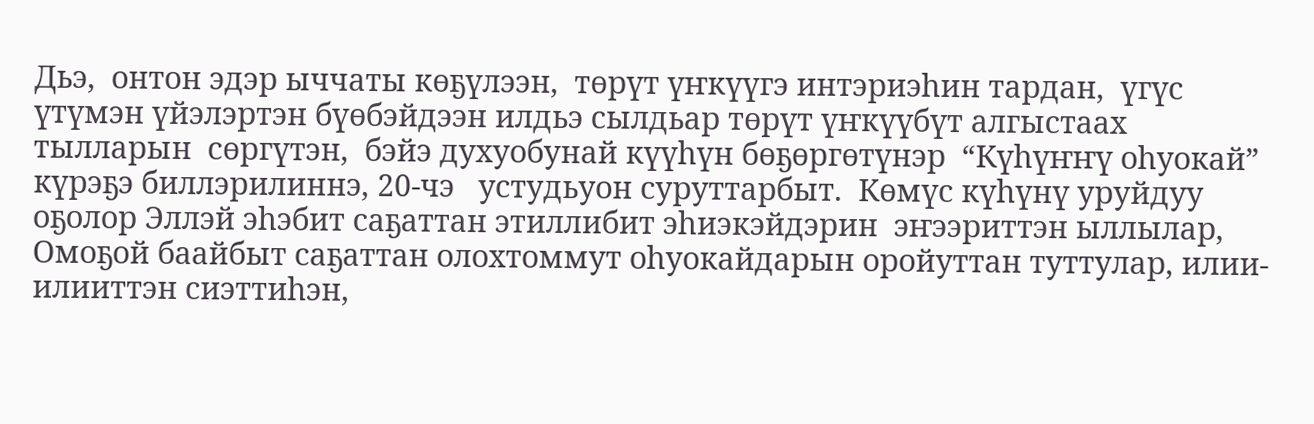Дьэ,  онтон эдэр ыччаты көҕүлээн,  төрүт үҥкүүгэ интэриэһин тардан,  үгүс үтүмэн үйэлэртэн бүөбэйдээн илдьэ сылдьар төрүт үҥкүүбүт алгыстаах  тылларын  сөргүтэн,  бэйэ духуобунай күүһүн бөҕөргөтүнэр  “Күһүҥҥү оһуокай”   күрэҕэ биллэрилиннэ, 20-чэ   устудьуон суруттарбыт.  Көмүс күһүнү уруйдуу  оҕолор Эллэй эһэбит саҕаттан этиллибит эһиэкэйдэрин  эҥээриттэн ыллылар, Омоҕой баайбыт саҕаттан олохтоммут оһуокайдарын оройуттан туттулар, илии-илииттэн сиэттиһэн,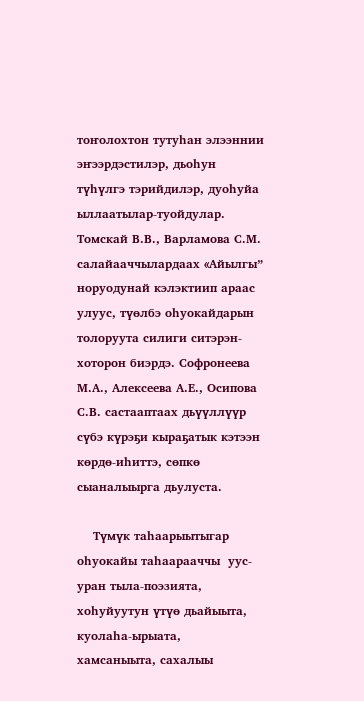тоҥолохтон тутуһан элээннии эҥээрдэстилэр, дьоһун түһүлгэ тэрийдилэр, дуоһуйа ыллаатылар-туойдулар.  Томскай В.В., Варламова С.М. салайааччылардаах «Айылгы” норуодунай кэлэктиип араас улуус, түөлбэ оһуокайдарын толоруута силиги ситэрэн-хоторон биэрдэ. Софронеева М.А., Алексеева А.Е., Осипова С.В. састааптаах дьүүллүүр сүбэ күрэҕи кыраҕатык кэтээн көрдө-иһиттэ, сөпкө сыаналыырга дьулуста.

    Түмүк таһаарыытыгар оһуокайы таһаарааччы  уус-уран тыла-поэзията, хоһуйуутун үтүө дьайыыта,   куолаһа-ырыата,  хамсаныыта, сахалыы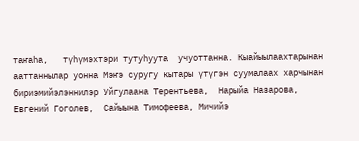таҥаһа,   түһүмэхтэри тутуһуута  учуоттанна. Кыайыылаахтарынан ааттаннылар уонна Мэҥэ суругу кытары үтүгэн суумалаах харчынан бириэмийэлэннилэр Уйгулаана Терентьева,  Нарыйа Назарова,  Евгений Гоголев,  Сайыына Тимофеева, Мичийэ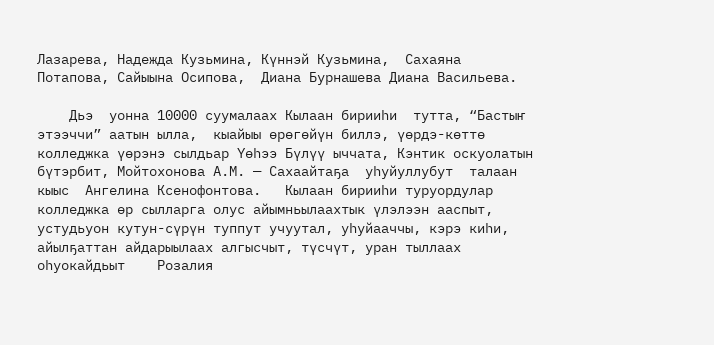Лазарева, Надежда Кузьмина, Күннэй Кузьмина,  Сахаяна Потапова, Сайыына Осипова,  Диана Бурнашева Диана Васильева.

    Дьэ  уонна 10000 суумалаах Кылаан бирииһи  тутта, “Бастыҥ этээччи” аатын ылла,  кыайыы өрөгөйүн биллэ, үөрдэ-көттө  колледжка үөрэнэ сылдьар Үөһээ Бүлүү ыччата, Кэнтик оскуолатын бүтэрбит, Мойтохонова А.М. — Сахаайтаҕа  уһуйуллубут  талаан кыыс  Ангелина Ксенофонтова.   Кылаан бирииһи туруордулар колледжка өр сылларга олус айымньылаахтык үлэлээн ааспыт, устудьуон кутун-сүрүн туппут учуутал, уһуйааччы, кэрэ киһи,  айылҕаттан айдарыылаах алгысчыт, түсчүт, уран тыллаах  оһуокайдьыт    Розалия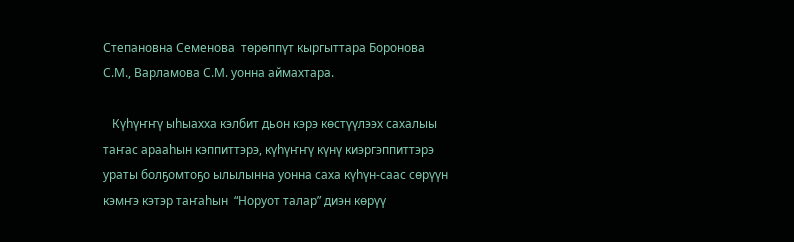Степановна Семенова  төрөппүт кыргыттара Боронова С.М., Варламова С.М. уонна аймахтара.

   Күһүҥҥү ыһыахха кэлбит дьон кэрэ көстүүлээх сахалыы таҥас арааһын кэппиттэрэ, күһүҥҥү күнү киэргэппиттэрэ  ураты болҕомтоҕо ылылынна уонна саха күһүн-саас сөрүүн кэмҥэ кэтэр таҥаһын  “Норуот талар” диэн көрүү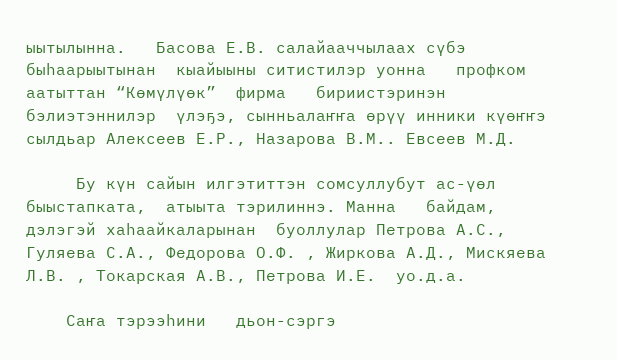ыытылынна.   Басова Е.В. салайааччылаах сүбэ быһаарыытынан  кыайыыны ситистилэр уонна   профком  аатыттан “Көмүлүөк”  фирма   бириистэринэн  бэлиэтэннилэр  үлэҕэ, сынньалаҥҥа өрүү инники күөҥҥэ сылдьар Алексеев Е.Р., Назарова В.М.. Евсеев М.Д.

     Бу күн сайын илгэтиттэн сомсуллубут ас-үөл  быыстапката,  атыыта тэрилиннэ. Манна   байдам,  дэлэгэй хаһаайкаларынан  буоллулар Петрова А.С., Гуляева С.А., Федорова О.Ф. , Жиркова А.Д., Мискяева Л.В. , Токарская А.В., Петрова И.Е.  уо.д.а.

    Саҥа тэрээһини   дьон-сэргэ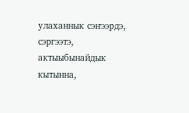улаханнык сэҥээрдэ, сэргээтэ,  актыыбынайдык кытынна,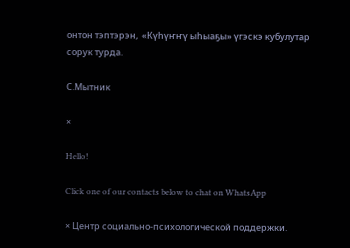онтон тэптэрэн,  «Күһүҥҥү ыһыаҕы» үгэскэ кубулутар сорук турда.

С.Мытник

×

Hello!

Click one of our contacts below to chat on WhatsApp

× Центр социально-психологической поддержки.